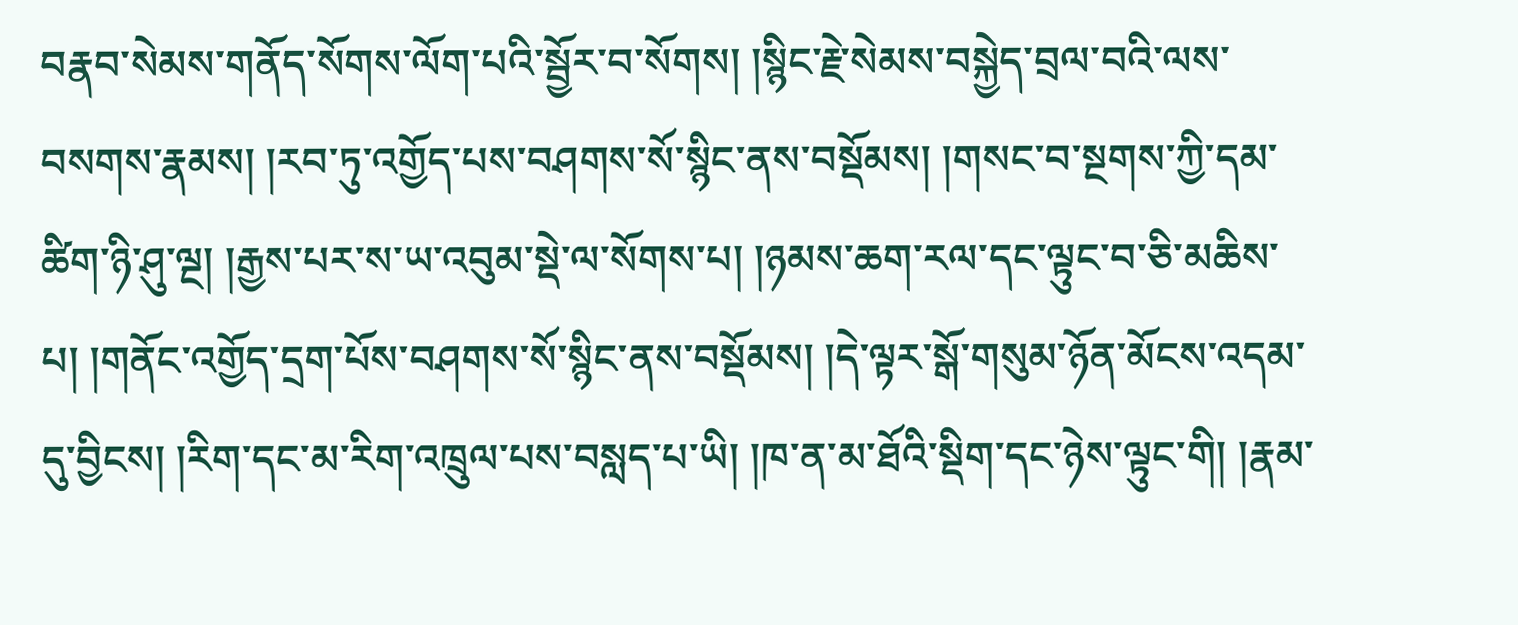བརྣབ་སེམས་གནོད་སོགས་ལོག་པའི་སྦྱོར་བ་སོགས། །སྙིང་རྗེ་སེམས་བསྐྱེད་བྲལ་བའི་ལས་བསགས་རྣམས། །རབ་ཏུ་འགྱོད་པས་བཤགས་སོ་སྙིང་ནས་བསྡོམས། །གསང་བ་སྔགས་ཀྱི་དམ་ཚིག་ཉི་ཤུ་ལྔ། །རྒྱས་པར་ས་ཡ་འབུམ་སྡེ་ལ་སོགས་པ། །ཉམས་ཆག་རལ་དང་ལྟུང་བ་ཅི་མཆིས་པ། །གནོང་འགྱོད་དྲག་པོས་བཤགས་སོ་སྙིང་ནས་བསྡོམས། །དེ་ལྟར་སྒོ་གསུམ་ཉོན་མོངས་འདམ་དུ་བྱིངས། །རིག་དང་མ་རིག་འཁྲུལ་པས་བསླད་པ་ཡི། །ཁ་ན་མ་ཐོའི་སྡིག་དང་ཉེས་ལྟུང་གི། །རྣམ་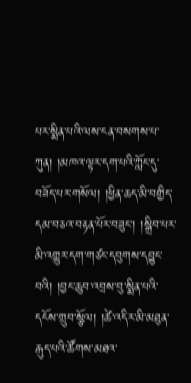པར་སྨིན་པའི་ལས་ངན་བསགས་པ་ཀུན། །མཁའ་ལྟར་དག་པའི་ཀློང་དུ་བཟོད་པར་གསོལ། །ཕྱིན་ཆད་མི་བགྱིད་དམ་བཅའ་བརྟན་པོར་བཟུང་། །སྒྲིབ་པར་མི་འགྱུར་དག་གཙང་དབུགས་དབྱུང་བའི། །བྱང་ཆུབ་འབྲས་བུ་སྨིན་པའི་དངོས་གྲུབ་སྩོལ། །ཚེ་འདིར་མི་མཐུན་རྒུད་པའི་ཚོགས་མཐའ་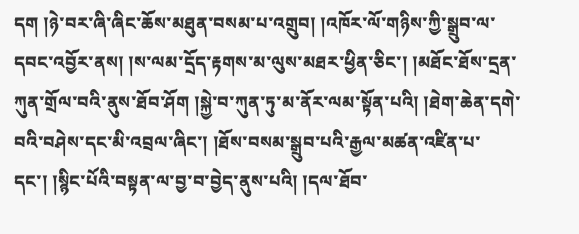དག །ཉེ་བར་ཞི་ཞིང་ཆོས་མཐུན་བསམ་པ་འགྲུབ། །འཁོར་ལོ་གཉིས་ཀྱི་སྒྲུབ་ལ་དབང་འབྱོར་ནས། །ས་ལམ་དྲོད་རྟགས་མ་ལུས་མཐར་ཕྱིན་ཅིང་། །མཐོང་ཐོས་དྲན་ཀུན་གྲོལ་བའི་ནུས་ཐོབ་ཤོག །སྐྱེ་བ་ཀུན་ཏུ་མ་ནོར་ལམ་སྟོན་པའི། །ཐེག་ཆེན་དགེ་བའི་བཤེས་དང་མི་འབྲལ་ཞིང་། །ཐོས་བསམ་སྒྲུབ་པའི་རྒྱལ་མཚན་འཛིན་པ་དང་། །སྙིང་པོའི་བསྟན་ལ་བྱ་བ་བྱེད་ནུས་པའི། །དལ་ཐོབ་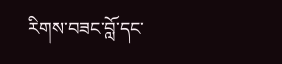རིགས་བཟང་བློ་དང་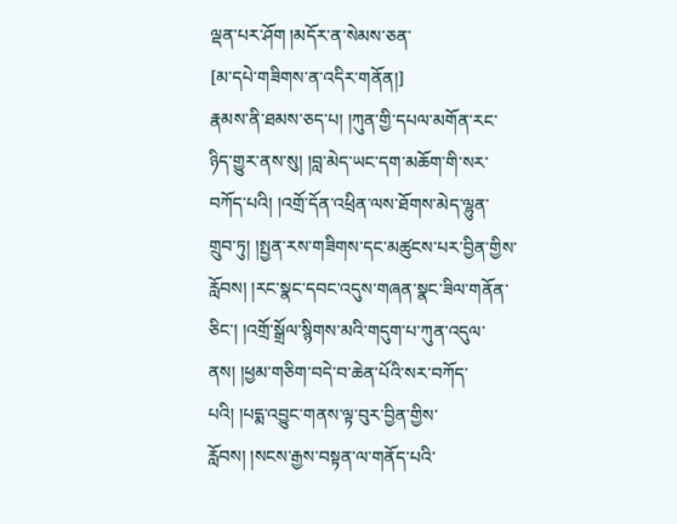ལྡན་པར་ཤོག །མདོར་ན་སེམས་ཅན་
[མ་དཔེ་གཟིགས་ན་འདིར་གནོན།]
རྣམས་ནི་ཐམས་ཅད་པ། །ཀུན་གྱི་དཔལ་མགོན་རང་ཉིད་གྱུར་ནས་སུ། །བླ་མེད་ཡང་དག་མཆོག་གི་སར་བཀོད་པའི། །འགྲོ་དོན་འཕྲིན་ལས་ཐོགས་མེད་ལྷུན་གྲུབ་ཏུ། །སྤྱན་རས་གཟིགས་དང་མཚུངས་པར་བྱིན་གྱིས་རློབས། །རང་སྣང་དབང་འདུས་གཞན་སྣང་ཟིལ་གནོན་ཅིང་། །འགྲོ་སྒྲོལ་སྙིགས་མའི་གདུག་པ་ཀུན་འདུལ་ནས། །ཕྱམ་གཅིག་བདེ་བ་ཆེན་པོའི་སར་བཀོད་པའི། །པདྨ་འབྱུང་གནས་ལྟ་བུར་བྱིན་གྱིས་རློབས། །སངས་རྒྱས་བསྟན་ལ་གནོད་པའི་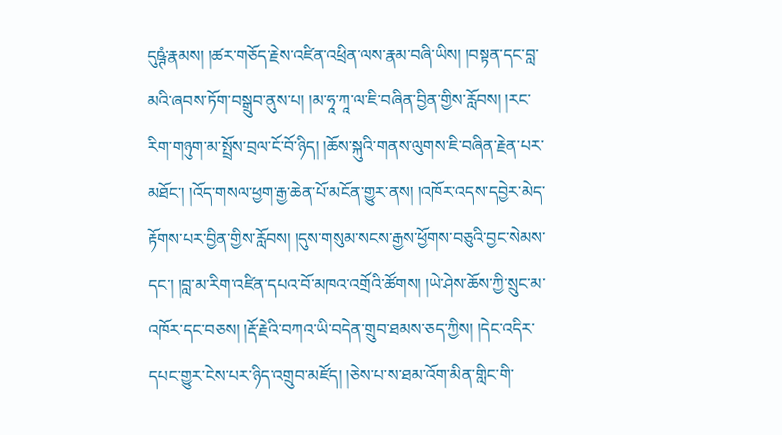དུཥྚཾ་རྣམས། །ཚར་གཅོད་རྗེས་འཛིན་འཕྲིན་ལས་རྣམ་བཞི་ཡིས། །བསྟན་དང་བླ་མའི་ཞབས་ཏོག་བསྒྲུབ་ནུས་པ། །མ་ཧཱ་ཀཱ་ལ་ཇི་བཞིན་བྱིན་གྱིས་རློབས། །རང་རིག་གཉུག་མ་སྤྲོས་བྲལ་ངོ་བོ་ཉིད། །ཆོས་སྐུའི་གནས་ལུགས་ཇི་བཞིན་རྗེན་པར་མཐོང་། །འོད་གསལ་ཕྱག་རྒྱ་ཆེན་པོ་མངོན་གྱུར་ནས། །འཁོར་འདས་དབྱེར་མེད་རྟོགས་པར་བྱིན་གྱིས་རློབས། །དུས་གསུམ་སངས་རྒྱས་ཕྱོགས་བཅུའི་བྱང་སེམས་དང་། །བླ་མ་རིག་འཛིན་དཔའ་བོ་མཁའ་འགྲོའི་ཚོགས། །ཡེ་ཤེས་ཆོས་ཀྱི་སྲུང་མ་འཁོར་དང་བཅས། །རྡོ་རྗེའི་བཀའ་ཡི་བདེན་གྲུབ་ཐམས་ཅད་ཀྱིས། །དེང་འདིར་དཔང་གྱུར་ངེས་པར་ཉིད་འགྲུབ་མཛོད། །ཅེས་པ་ས་ཐམ་འོག་མིན་གླིང་གི་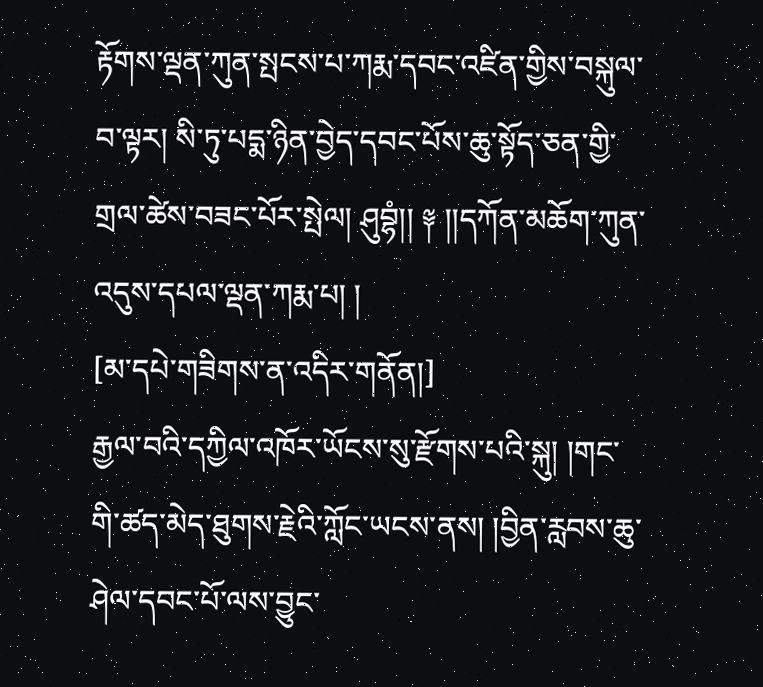རྟོགས་ལྡན་ཀུན་སྤངས་པ་ཀརྨ་དབང་འཛིན་གྱིས་བསྐུལ་བ་ལྟར། སི་ཏུ་པདྨ་ཉིན་བྱེད་དབང་པོས་ཆུ་སྟོད་ཅན་གྱི་གྲལ་ཚེས་བཟང་པོར་སྤེལ། ཤུབྷཾ།། ༈ །།དཀོན་མཆོག་ཀུན་འདུས་དཔལ་ལྡན་ཀརྨ་པ། །
[མ་དཔེ་གཟིགས་ན་འདིར་གནོན།]
རྒྱལ་བའི་དཀྱིལ་འཁོར་ཡོངས་སུ་རྫོགས་པའི་སྐུ། །གང་གི་ཚད་མེད་ཐུགས་རྗེའི་ཀློང་ཡངས་ནས། །བྱིན་རླབས་ཆུ་ཤེལ་དབང་པོ་ལས་བྱུང་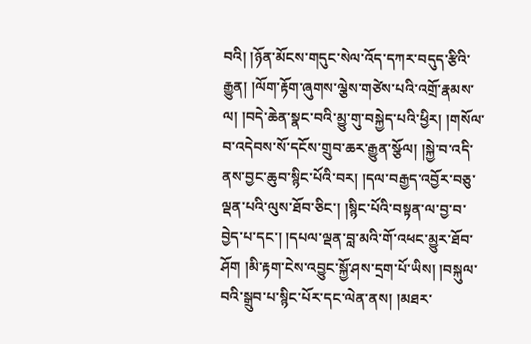བའི། །ཉོན་མོངས་གདུང་སེལ་འོད་དཀར་བདུད་རྩིའི་རྒྱུན། །ལོག་རྟོག་ཞུགས་ལྕེས་གཙེས་པའི་འགྲོ་རྣམས་ལ། །བདེ་ཆེན་སྣང་བའི་མྱུ་གུ་བསྐྱེད་པའི་ཕྱིར། །གསོལ་བ་འདེབས་སོ་དངོས་གྲུབ་ཆར་རྒྱུན་སྩོལ། །སྐྱེ་བ་འདི་ནས་བྱང་ཆུབ་སྙིང་པོའི་བར། །དལ་བརྒྱད་འབྱོར་བཅུ་ལྡན་པའི་ལུས་ཐོབ་ཅིང་། །སྙིང་པོའི་བསྟན་ལ་བྱ་བ་བྱེད་པ་དང་། །དཔལ་ལྡན་བླ་མའི་གོ་འཕང་མྱུར་ཐོབ་ཤོག །མི་རྟག་ངེས་འབྱུང་སྐྱོ་ཤས་དྲག་པོ་ཡིས། །བསྐུལ་བའི་སྒྲུབ་པ་སྙིང་པོར་དང་ལེན་ནས། །མཐར་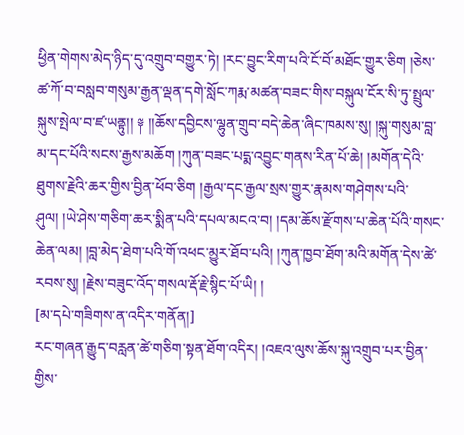ཕྱིན་གེགས་མེད་ཉིད་དུ་འགྲུབ་བགྱུར་ཏེ། །རང་བྱུང་རིག་པའི་ངོ་བོ་མཐོང་གྱུར་ཅིག །ཅེས་ཚ་ཀོ་བ་བསླབ་གསུམ་རྒྱན་ལྡན་དགེ་སློང་ཀརྨ་མཚན་བཟང་གིས་བསྐུལ་ངོར་སི་ཏུ་སྤྲུལ་སྐུས་སྤེལ་བ་ཛ་ཡནྟུ།། ༈ །།ཆོས་དབྱིངས་ལྷུན་གྲུབ་བདེ་ཆེན་ཞིང་ཁམས་སུ། །སྐུ་གསུམ་བླ་མ་དང་པོའི་སངས་རྒྱས་མཆོག །ཀུན་བཟང་པདྨ་འབྱུང་གནས་རིན་པོ་ཆེ། །མགོན་དེའི་ཐུགས་རྗེའི་ཆར་གྱིས་བྱིན་ཕོབ་ཅིག །རྒྱལ་དང་རྒྱལ་སྲས་གྱུར་རྣམས་གཤེགས་པའི་ཤུལ། །ཡེ་ཤེས་གཅིག་ཆར་སྨིན་པའི་དཔལ་མངའ་བ། །དམ་ཆོས་རྫོགས་པ་ཆེན་པོའི་གསང་ཆེན་ལམ། །བླ་མེད་ཐེག་པའི་གོ་འཕང་མྱུར་ཐོབ་པའི། །ཀུན་ཁྱབ་ཐོག་མའི་མགོན་དེས་ཚེ་རབས་སུ། །རྗེས་བཟུང་འོད་གསལ་རྡོ་རྗེ་སྙིང་པོ་ཡི། །
[མ་དཔེ་གཟིགས་ན་འདིར་གནོན།]
རང་གཞན་རྒྱུད་བརླན་ཚེ་གཅིག་སྟན་ཐོག་འདིར། །འཇའ་ལུས་ཆོས་སྐུ་འགྲུབ་པར་བྱིན་གྱིས་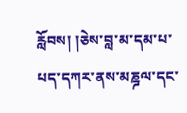རློབས། །ཅེས་བླ་མ་དམ་པ་པད་དཀར་ནས་མཎྜལ་དང་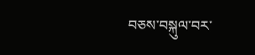བཅས་བསྐུལ་བར་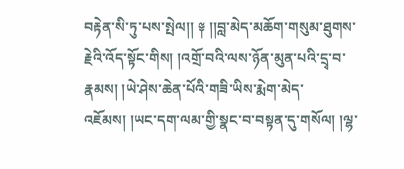བརྟེན་སི་ཏུ་པས་སྤེལ།། ༈ །།བླ་མེད་མཆོག་གསུམ་ཐུགས་རྗེའི་འོད་སྟོང་གིས། །འགྲོ་བའི་ལས་ཉོན་མུན་པའི་དྲྭ་བ་རྣམས། །ཡེ་ཤེས་ཆེན་པོའི་གཟི་ཡིས་རྨེག་མེད་འཇོམས། །ཡང་དག་ལམ་གྱི་སྣང་བ་བསྟན་དུ་གསོལ། །ལྷ་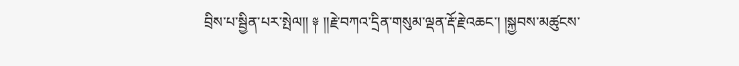བྲིས་པ་སྦྱིན་པར་སྤེལ།། ༈ །།རྗེ་བཀའ་དྲིན་གསུམ་ལྡན་རྡོ་རྗེ་འཆང་། །སྐྱབས་མཚུངས་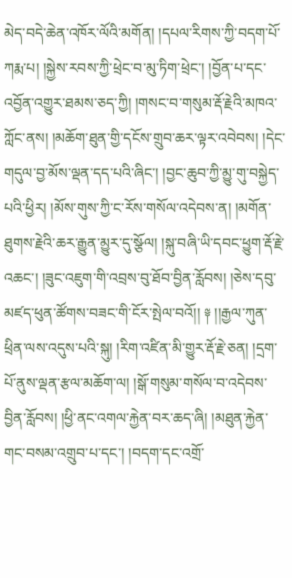མེད་བདེ་ཆེན་འཁོར་ལོའི་མགོན། །དཔལ་རིགས་ཀྱི་བདག་པོ་ཀརྨ་པ། །སྐྱེས་རབས་ཀྱི་ཕྲེང་བ་མུ་ཏིག་ཕྲེང་། །བྱོན་པ་དང་འབྱོན་འགྱུར་ཐམས་ཅད་ཀྱི། །གསང་བ་གསུམ་རྡོ་རྗེའི་མཁའ་ཀློང་ནས། །མཆོག་ཐུན་གྱི་དངོས་གྲུབ་ཆར་ལྟར་འབེབས། །དེང་གདུལ་བྱ་མོས་ལྡན་དད་པའི་ཞིང་། །བྱང་ཆུབ་ཀྱི་མྱུ་གུ་བསྐྱེད་པའི་ཕྱིར། །མོས་གུས་ཀྱི་ང་རོས་གསོལ་འདེབས་ན། །མགོན་ཐུགས་རྗེའི་ཆར་རྒྱུན་མྱུར་དུ་སྩོལ། །སྐུ་བཞི་ཡི་དབང་ཕྱུག་རྡོ་རྗེ་འཆང་། །ཟུང་འཇུག་གི་འབྲས་བུ་ཐོབ་བྱིན་རློབས། །ཅེས་དབུ་མཛད་ཕུན་ཚོགས་བཟང་གི་ངོར་སྤེལ་བའོ།། ༈ །།རྒྱལ་ཀུན་ཕྲིན་ལས་འདུས་པའི་སྐུ། །རིག་འཛིན་མི་གྱུར་རྡོ་རྗེ་ཅན། །དྲག་པོ་ནུས་ལྡན་རྩལ་མཆོག་ལ། །སྒོ་གསུམ་གསོལ་བ་འདེབས་བྱིན་རློབས། །ཕྱི་ནང་འགལ་རྐྱེན་བར་ཆད་ཞི། །མཐུན་རྐྱེན་གང་བསམ་འགྲུབ་པ་དང་། །བདག་དང་འགྲོ་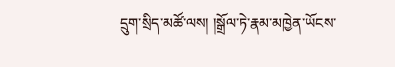དྲུག་སྲིད་མཚོ་ལས། །སྒྲོལ་ཏེ་རྣམ་མཁྱེན་ཡོངས་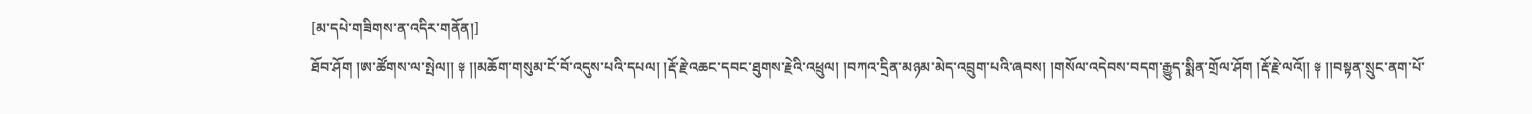[མ་དཔེ་གཟིགས་ན་འདིར་གནོན།]
ཐོབ་ཤོག །ཨ་ཚོགས་ལ་སྤེལ།། ༈ །།མཆོག་གསུམ་ངོ་བོ་འདུས་པའི་དཔལ། །རྡོ་རྗེ་འཆང་དབང་ཐུགས་རྗེའི་འཕྲུལ། །བཀའ་དྲིན་མཉམ་མེད་འབྲུག་པའི་ཞབས། །གསོལ་འདེབས་བདག་རྒྱུད་སྨིན་གྲོལ་ཤོག །རྡོ་རྗེ་ལའོ།། ༈ །།བསྟན་སྲུང་ནག་པོ་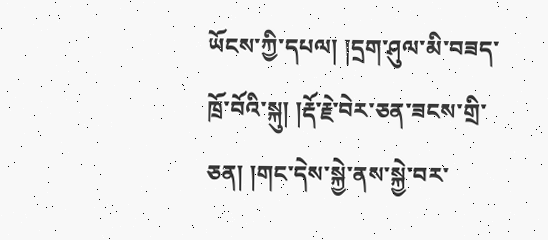ཡོངས་ཀྱི་དཔལ། །དྲག་ཤུལ་མི་བཟད་ཁྲོ་བོའི་སྐུ། །རྡོ་རྗེ་བེར་ཅན་ཟངས་གྲི་ཅན། །གང་དེས་སྐྱེ་ནས་སྐྱེ་བར་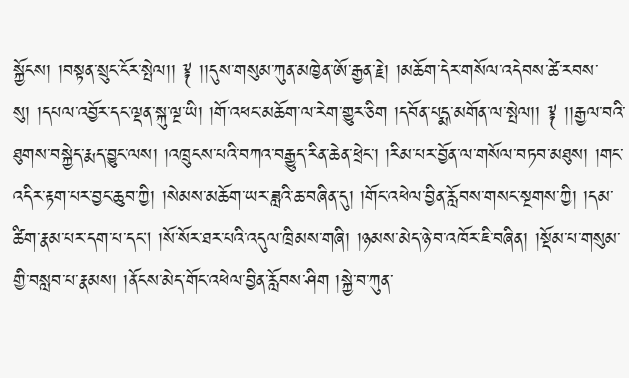སྐྱོངས། །བསྟན་སྲུང་ངོར་སྤེལ།། ༈ །།དུས་གསུམ་ཀུན་མཁྱེན་ཨོ་རྒྱན་རྗེ། །མཆོག་དེར་གསོལ་འདེབས་ཚེ་རབས་སུ། །དཔལ་འབྱོར་དང་ལྡན་སྐུ་ལྔ་ཡི། །གོ་འཕང་མཆོག་ལ་རེག་གྱུར་ཅིག །དབོན་པདྨ་མགོན་ལ་སྤེལ།། ༈ །།རྒྱལ་བའི་ཐུགས་བསྐྱེད་རྨད་བྱུང་ལས། །འཁྲུངས་པའི་བཀའ་བརྒྱུད་རིན་ཆེན་ཕྲེང་། །རིམ་པར་བྱོན་ལ་གསོལ་བཏབ་མཐུས། །གང་འདིར་རྟག་པར་བྱང་ཆུབ་ཀྱི། །སེམས་མཆོག་ཡར་ཟླའི་ཆ་བཞིན་དུ། །གོང་འཕེལ་བྱིན་རློབས་གསང་སྔགས་ཀྱི། །དམ་ཚིག་རྣམ་པར་དག་པ་དང། །སོ་སོར་ཐར་པའི་འདུལ་ཁྲིམས་གཞི། །ཉམས་མེད་ཉེ་བ་འཁོར་ཇི་བཞིན། །སྡོམ་པ་གསུམ་གྱི་བསླབ་པ་རྣམས། །ནོངས་མེད་གོང་འཕེལ་བྱིན་རློབས་ཤིག །སྐྱེ་བ་ཀུན་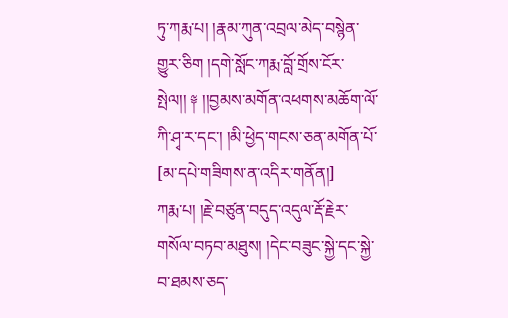ཏུ་ཀརྨ་པ། །རྣམ་ཀུན་འབྲལ་མེད་བསྙེན་གྱུར་ཅིག །དགེ་སློང་ཀརྨ་བློ་གྲོས་ངོར་སྤེལ།། ༈ །།བྱམས་མགོན་འཕགས་མཆོག་ལོ་ཀི་ཤྭ་ར་དང་། །མི་ཕྱེད་གངས་ཅན་མགོན་པོ་
[མ་དཔེ་གཟིགས་ན་འདིར་གནོན།]
ཀརྨ་པ། །རྗེ་བཙུན་བདུད་འདུལ་རྡོ་རྗེར་གསོལ་བཏབ་མཐུས། །དེང་བཟུང་སྐྱེ་དང་སྐྱེ་བ་ཐམས་ཅད་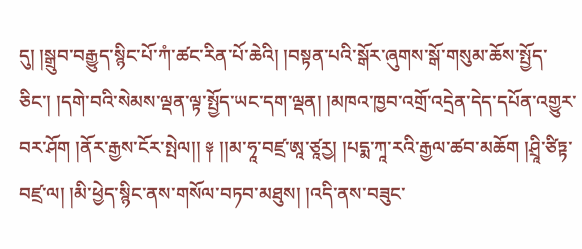དུ། །སྒྲུབ་བརྒྱུད་སྙིང་པོ་ཀཾ་ཚང་རིན་པོ་ཆེའི། །བསྟན་པའི་སྒོར་ཞུགས་སྒོ་གསུམ་ཆོས་སྤྱོད་ཅིང་། །དགེ་བའི་སེམས་ལྡན་ལྟ་སྤྱོད་ཡང་དག་ལྡན། །མཁའ་ཁྱབ་འགྲོ་འདྲེན་དེད་དཔོན་འགྱུར་བར་ཤོག །ནོར་རྒྱས་ངོར་སྤེལ།། ༈ །།མ་ཧཱ་བཛྲ་ཨཱ་ཙཱཪྱ། །པདྨ་ཀཱ་རའི་རྒྱལ་ཚབ་མཆོག །ཤྲཱི་ཙིཏྟ་བཛྲ་ལ། །མི་ཕྱེད་སྙིང་ནས་གསོལ་བཏབ་མཐུས། །འདི་ནས་བཟུང་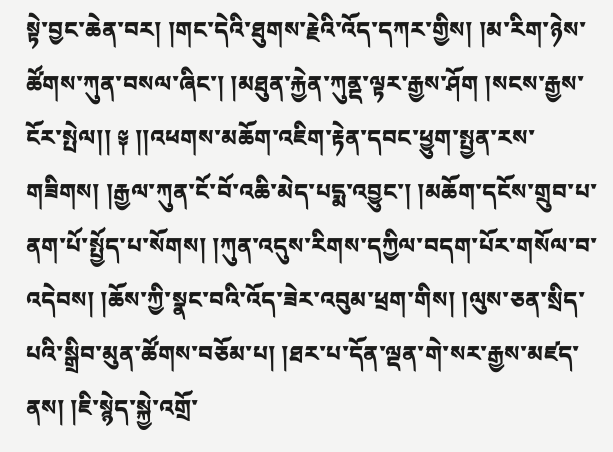སྟེ་བྱང་ཆེན་བར། །གང་དེའི་ཐུགས་རྗེའི་འོད་དཀར་གྱིས། །མ་རིག་ཉེས་ཚོགས་ཀུན་བསལ་ཞིང་། །མཐུན་རྐྱེན་ཀུནྡ་ལྟར་རྒྱས་ཤོག །སངས་རྒྱས་ངོར་སྤེལ།། ༈ །།འཕགས་མཆོག་འཇིག་རྟེན་དབང་ཕྱུག་སྤྱན་རས་གཟིགས། །རྒྱལ་ཀུན་ངོ་བོ་འཆི་མེད་པདྨ་འབྱུང་། །མཆོག་དངོས་གྲུབ་པ་ནག་པོ་སྤྱོད་པ་སོགས། །ཀུན་འདུས་རིགས་དཀྱིལ་བདག་པོར་གསོལ་བ་འདེབས། །ཆོས་ཀྱི་སྣང་བའི་འོད་ཟེར་འབུམ་ཕྲག་གིས། །ལུས་ཅན་སྲིད་པའི་སྒྲིབ་མུན་ཚོགས་བཅོམ་པ། །ཐར་པ་དོན་ལྡན་གེ་སར་རྒྱས་མཛད་ནས། །ཇི་སྙེད་སྐྱེ་འགྲོ་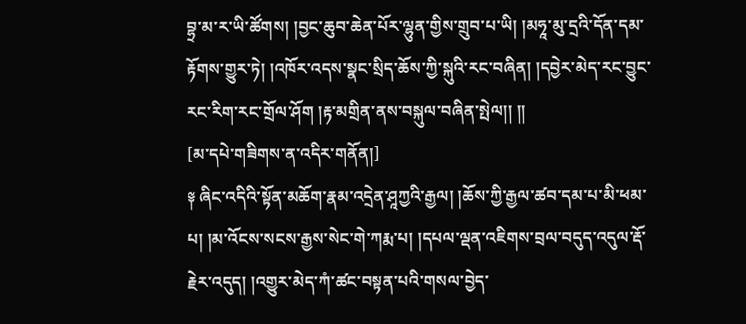བྷྲ་མ་ར་ཡི་ཚོགས། །བྱང་ཆུབ་ཆེན་པོར་ལྷུན་གྱིས་གྲུབ་པ་ཡི། །མཧཱ་མུ་དྲའི་དོན་དམ་རྟོགས་གྱུར་ཏེ། །འཁོར་འདས་སྣང་སྲིད་ཆོས་ཀྱི་སྐུའི་རང་བཞིན། །དབྱེར་མེད་རང་བྱུང་རང་རིག་རང་གྲོལ་ཤོག །རྟ་མགྲིན་ནས་བསྐུལ་བཞིན་སྤེལ།། །།
[མ་དཔེ་གཟིགས་ན་འདིར་གནོན།]
༈ ཞིང་འདིའི་སྟོན་མཆོག་རྣམ་འདྲེན་ཤཱཀྱའི་རྒྱལ། །ཆོས་ཀྱི་རྒྱལ་ཚབ་དམ་པ་མི་ཕམ་པ། །མ་འོངས་སངས་རྒྱས་སེང་གེ་ཀརྨ་པ། །དཔལ་ལྡན་འཇིགས་བྲལ་བདུད་འདུལ་རྡོ་རྗེར་འདུད། །འགྱུར་མེད་ཀཾ་ཚང་བསྟན་པའི་གསལ་བྱེད་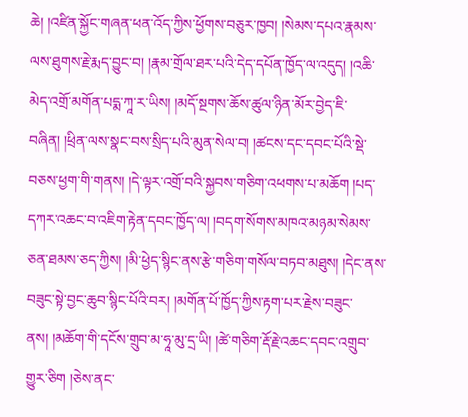ཆེ། །འཛིན་སྐྱོང་གཞན་ཕན་འོད་ཀྱིས་ཕྱོགས་བཅུར་ཁྱབ། །སེམས་དཔའ་རྣམས་ལས་ཐུགས་རྗེ་རྨད་བྱུང་བ། །རྣམ་གྲོལ་ཐར་པའི་དེད་དཔོན་ཁྱོད་ལ་འདུད། །འཆི་མེད་འགྲོ་མགོན་པདྨ་ཀཱ་ར་ཡིས། །མདོ་སྔགས་ཆོས་ཚུལ་ཉིན་མོར་བྱེད་ཇི་བཞིན། །ཕྲིན་ལས་སྣང་བས་སྲིད་པའི་མུན་སེལ་བ། །ཚངས་དང་དབང་པོའི་སྡེ་བཅས་ཕྱག་གི་གནས། །དེ་ལྟར་འགྲོ་བའི་སྐྱབས་གཅིག་འཕགས་པ་མཆོག །པད་དཀར་འཆང་བ་འཇིག་རྟེན་དབང་ཁྱོད་ལ། །བདག་སོགས་མཁའ་མཉམ་སེམས་ཅན་ཐམས་ཅད་ཀྱིས། །མི་ཕྱེད་སྙིང་ནས་རྩེ་གཅིག་གསོལ་བཏབ་མཐུས། །དེང་ནས་བཟུང་སྟེ་བྱང་ཆུབ་སྙིང་པོའི་བར། །མགོན་པོ་ཁྱོད་ཀྱིས་རྟག་པར་རྗེས་བཟུང་ནས། །མཆོག་གི་དངོས་གྲུབ་མ་ཧཱ་མུ་དྲ་ཡི། །ཚེ་གཅིག་རྡོ་རྗེ་འཆང་དབང་འགྲུབ་གྱུར་ཅིག །ཅེས་ནང་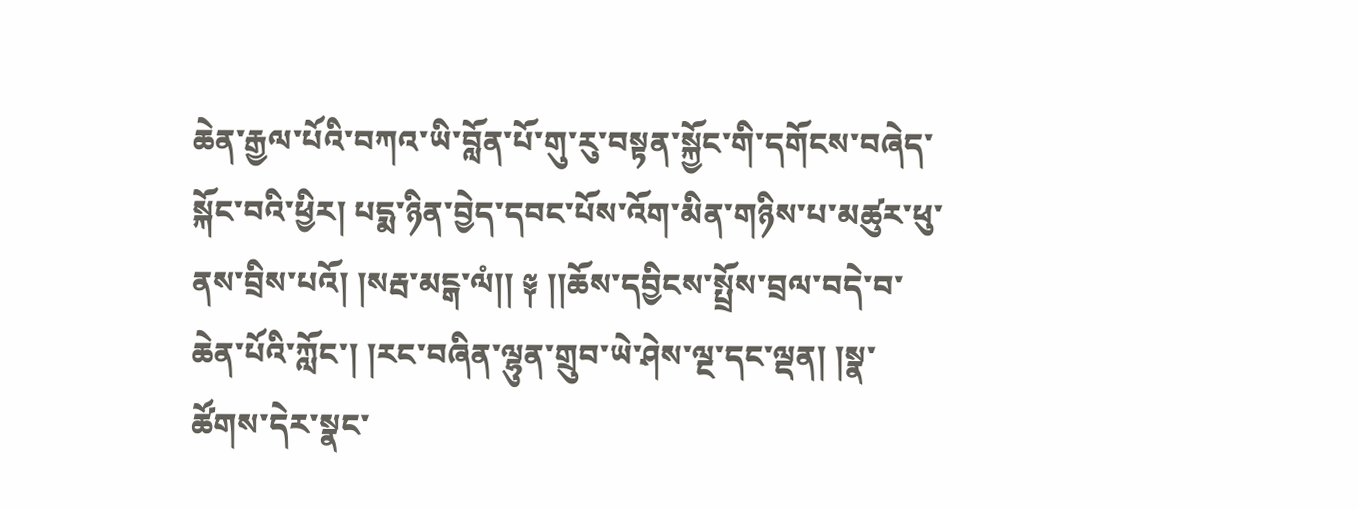ཆེན་རྒྱལ་པོའི་བཀའ་ཡི་བློན་པོ་གུ་རུ་བསྟན་སྐྱོང་གི་དགོངས་བཞེད་སྐོང་བའི་ཕྱིར། པདྨ་ཉིན་བྱེད་དབང་པོས་འོག་མིན་གཉིས་པ་མཚུར་ཕུ་ནས་བྲིས་པའོ། །སརྦ་མངྒ་ལཾ།། ༈ །།ཆོས་དབྱིངས་སྤྲོས་བྲལ་བདེ་བ་ཆེན་པོའི་ཀློང་། །རང་བཞིན་ལྷུན་གྲུབ་ཡེ་ཤེས་ལྔ་དང་ལྡན། །སྣ་ཚོགས་དེར་སྣང་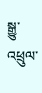སྒྱུ་འཕྲུལ་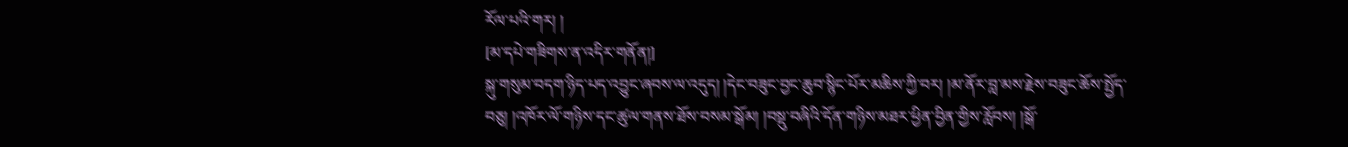རོལ་པའི་གར། །
[མ་དཔེ་གཟིགས་ན་འདིར་གནོན།]
སྐུ་གསུམ་བདག་ཉིད་པད་འབྱུང་ཞབས་ལ་འདུད། །དེང་བཟུང་བྱང་ཆུབ་སྙིང་པོར་མཆིས་ཀྱི་བར། །མ་ནོར་བླ་མས་རྗེས་བཟུང་ཆོས་སྤྱོད་བཅུ། །འཁོར་ལོ་གཉིས་དང་ཚུལ་གནས་ཐོས་བསམ་སྒོམ། །བསྡུ་བཞིའི་དོན་གཉིས་མཐར་ཕྱིན་བྱིན་གྱིས་རློབས། །སྒོ་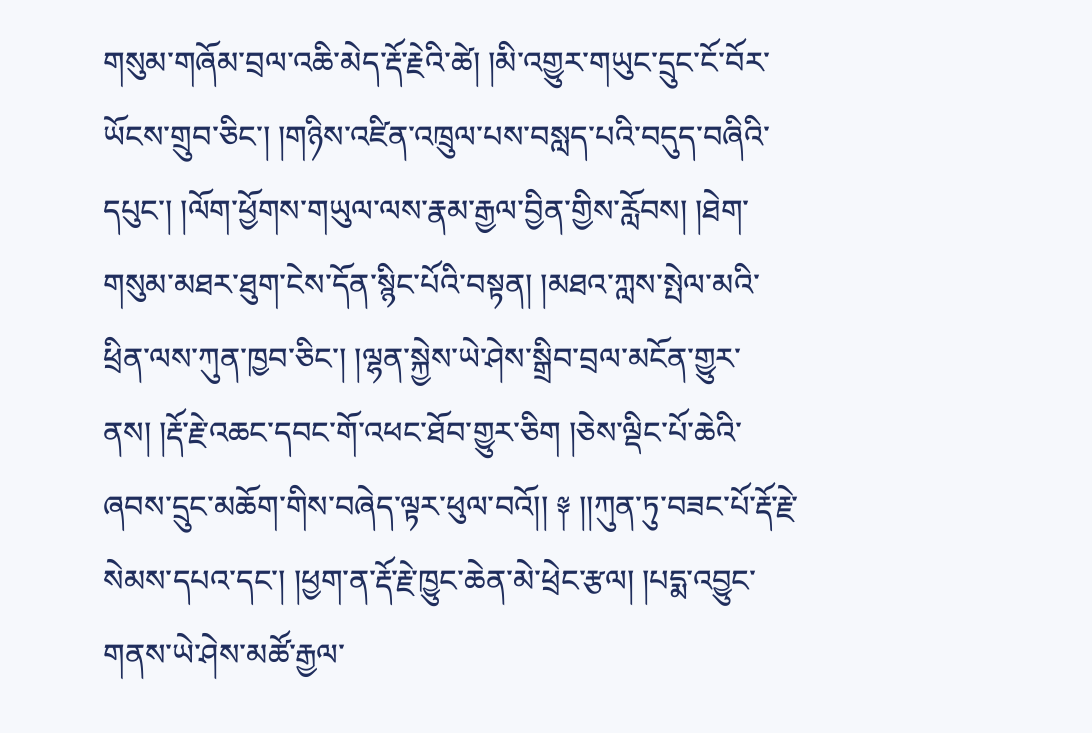གསུམ་གཞོམ་བྲལ་འཆི་མེད་རྡོ་རྗེའི་ཚེ། །མི་འགྱུར་གཡུང་དྲུང་ངོ་བོར་ཡོངས་གྲུབ་ཅིང་། །གཉིས་འཛིན་འཁྲུལ་པས་བསླད་པའི་བདུད་བཞིའི་དཔུང་། །ལོག་ཕྱོགས་གཡུལ་ལས་རྣམ་རྒྱལ་བྱིན་གྱིས་རློབས། །ཐེག་གསུམ་མཐར་ཐུག་ངེས་དོན་སྙིང་པོའི་བསྟན། །མཐའ་ཀླས་སྤེལ་མའི་ཕྲིན་ལས་ཀུན་ཁྱབ་ཅིང་། །ལྷན་སྐྱེས་ཡེ་ཤེས་སྒྲིབ་བྲལ་མངོན་གྱུར་ནས། །རྡོ་རྗེ་འཆང་དབང་གོ་འཕང་ཐོབ་གྱུར་ཅིག །ཅེས་ལྡིང་པོ་ཆེའི་ཞབས་དྲུང་མཆོག་གིས་བཞེད་ལྟར་ཕུལ་བའོ།། ༈ །།ཀུན་ཏུ་བཟང་པོ་རྡོ་རྗེ་སེམས་དཔའ་དང་། །ཕྱག་ན་རྡོ་རྗེ་ཁྱུང་ཆེན་མེ་ཕྲེང་རྩལ། །པདྨ་འབྱུང་གནས་ཡེ་ཤེས་མཚོ་རྒྱལ་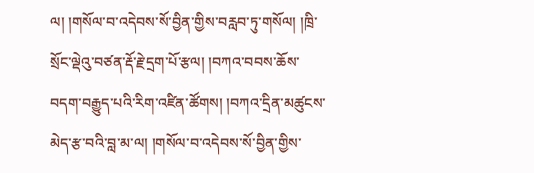ལ། །གསོལ་བ་འདེབས་སོ་བྱིན་གྱིས་བརླབ་ཏུ་གསོལ། །ཁྲི་སྲོང་ལྡེའུ་བཙན་རྡོ་རྗེ་དྲག་པོ་རྩལ། །བཀའ་བབས་ཆོས་བདག་བརྒྱུད་པའི་རིག་འཛིན་ཚོགས། །བཀའ་དྲིན་མཚུངས་མེད་རྩ་བའི་བླ་མ་ལ། །གསོལ་བ་འདེབས་སོ་བྱིན་གྱིས་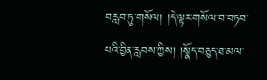བརླབ་ཏུ་གསོལ། །དེ་ལྟར་གསོལ་བ་བཏབ་པའི་བྱིན་རླབས་ཀྱིས། །སྣོད་བཅུད་ཐ་མལ་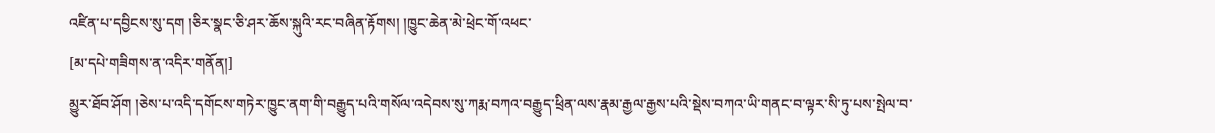འཛིན་པ་དབྱིངས་སུ་དག །ཅིར་སྣང་ཅི་ཤར་ཆོས་སྐུའི་རང་བཞིན་རྟོགས། །ཁྱུང་ཆེན་མེ་ཕྲེང་གོ་འཕང་
[མ་དཔེ་གཟིགས་ན་འདིར་གནོན།]
མྱུར་ཐོབ་ཤོག །ཅེས་པ་འདི་དགོངས་གཏེར་ཁྱུང་ནག་གི་བརྒྱུད་པའི་གསོལ་འདེབས་སུ་ཀརྨ་བཀའ་བརྒྱུད་ཕྲིན་ལས་རྣམ་རྒྱལ་རྒྱས་པའི་སྡེས་བཀའ་ཡི་གནང་བ་ལྟར་སི་ཏུ་པས་སྤེལ་བ་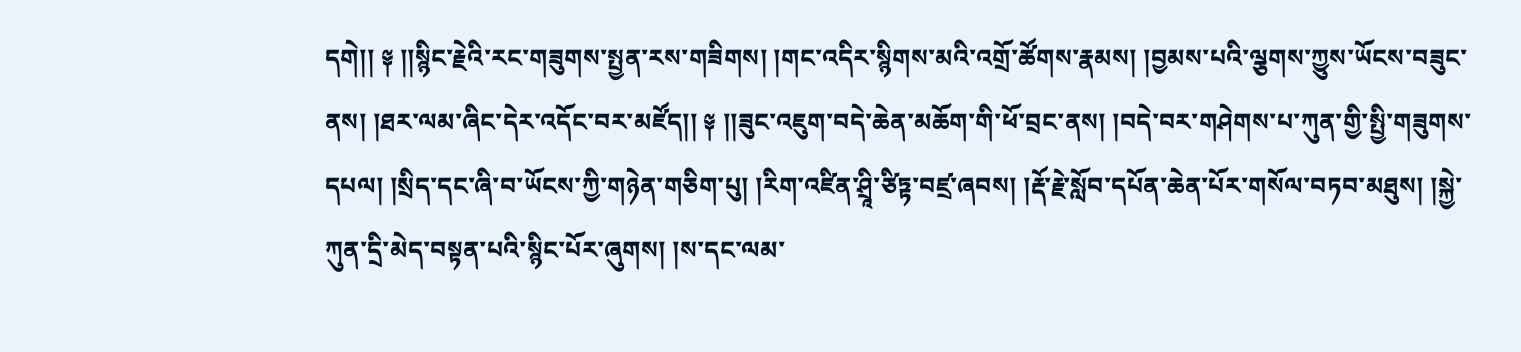དགེ།། ༈ །།སྙིང་རྗེའི་རང་གཟུགས་སྤྱན་རས་གཟིགས། །གང་འདིར་སྙིགས་མའི་འགྲོ་ཚོགས་རྣམས། །བྱམས་པའི་ལྕགས་ཀྱུས་ཡོངས་བཟུང་ནས། །ཐར་ལམ་ཞིང་དེར་འདོང་བར་མཛོད།། ༈ །།ཟུང་འཇུག་བདེ་ཆེན་མཆོག་གི་ཕོ་བྲང་ནས། །བདེ་བར་གཤེགས་པ་ཀུན་གྱི་སྤྱི་གཟུགས་དཔལ། །སྲིད་དང་ཞི་བ་ཡོངས་ཀྱི་གཉེན་གཅིག་པུ། །རིག་འཛིན་ཤྲཱི་ཙིཏྟ་བཛྲ་ཞབས། །རྡོ་རྗེ་སློབ་དཔོན་ཆེན་པོར་གསོལ་བཏབ་མཐུས། །སྐྱེ་ཀུན་དྲི་མེད་བསྟན་པའི་སྙིང་པོར་ཞུགས། །ས་དང་ལམ་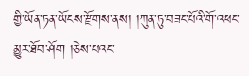གྱི་ཡོན་ཏན་ཡོངས་རྫོགས་ནས། །ཀུན་ཏུ་བཟང་པོའི་གོ་འཕང་མྱུར་ཐོབ་ཤོག །ཅེས་པའང་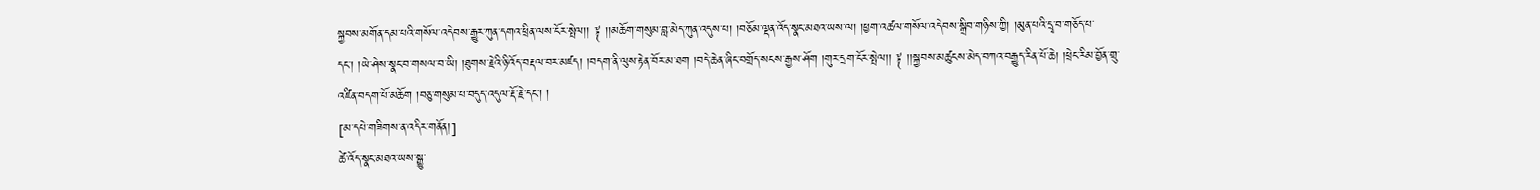སྐྱབས་མགོན་དམ་པའི་གསོལ་འདེབས་རྒྱུར་ཀུན་དགའ་ཕྲིན་ལས་ངོར་སྤེལ།། ༈ །།མཆོག་གསུམ་བླ་མེད་ཀུན་འདུས་པ། །བཅོམ་ལྡན་འོད་སྣང་མཐའ་ཡས་ལ། །ཕྱག་འཚལ་གསོལ་འདེབས་སྒྲིབ་གཉིས་ཀྱི། །མུན་པའི་དྲྭ་བ་གཅོད་པ་དང་། །ཡེ་ཤེས་སྣང་བ་གསལ་བ་ཡི། །ཐུགས་རྗེའི་ཉི་འོད་བརྡལ་བར་མཛད། །བདག་ནི་ལུས་རྟེན་བོར་མ་ཐག །བདེ་ཆེན་ཞིང་བགྲོད་སངས་རྒྱས་ཤོག །གུར་དྲག་ངོར་སྤེལ།། ༈ །།སྐྱབས་མཚུངས་མེད་བཀའ་བརྒྱུད་རིན་པོ་ཆེ། །ཕྲེང་རིམ་བྱོན་གྲུ་འཛིན་བདག་པོ་མཆོག །བཅུ་གསུམ་པ་བདུད་འདུལ་རྡོ་རྗེ་དང་། །
[མ་དཔེ་གཟིགས་ན་འདིར་གནོན།]
ཚེ་འོད་སྣང་མཐའ་ཡས་སྒྱུ་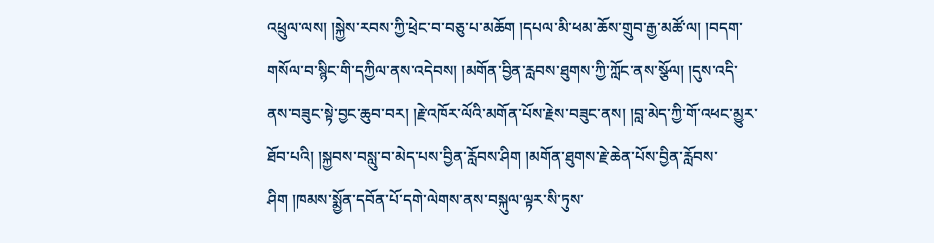འཕྲུལ་ལས། །སྐྱེས་རབས་ཀྱི་ཕྲེང་བ་བཅུ་པ་མཆོག །དཔལ་མི་ཕམ་ཆོས་གྲུབ་རྒྱ་མཚོ་ལ། །བདག་གསོལ་བ་སྙིང་གི་དཀྱིལ་ནས་འདེབས། །མགོན་བྱིན་རླབས་ཐུགས་ཀྱི་ཀློང་ནས་སྩོལ། །དུས་འདི་ནས་བཟུང་སྟེ་བྱང་ཆུབ་བར། །རྗེ་འཁོར་ལོའི་མགོན་པོས་རྗེས་བཟུང་ནས། །བླ་མེད་ཀྱི་གོ་འཕང་མྱུར་ཐོབ་པའི། །སྐྱབས་བསླུ་བ་མེད་པས་བྱིན་རློབས་ཤིག །མགོན་ཐུགས་རྗེ་ཆེན་པོས་བྱིན་རློབས་ཤིག །ཁམས་སྨྱོན་དབོན་པོ་དགེ་ལེགས་ནས་བསྐུལ་ལྟར་སི་ཏུས་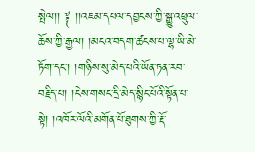སྤེལ།། ༈ །།འཇམ་དཔལ་དབྱངས་ཀྱི་སྒྱུ་འཕྲུལ་ཆོས་ཀྱི་རྒྱལ། །མངའ་བདག་ཚངས་པ་ལྷ་ཡི་མེ་ཏོག་དང་། །གཉིས་སུ་མེད་པའི་ཡོན་ཏན་རབ་བརྗིད་པ། །ངེས་གསང་དྲི་མེད་སྙིང་པོའི་སྟོན་པ་སྟེ། །འཁོར་ལོའི་མགོན་པོ་ཐུགས་ཀྱི་རྡོ་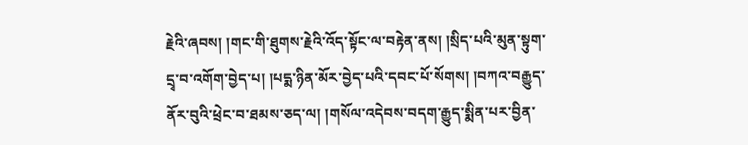རྗེའི་ཞབས། །གང་གི་ཐུགས་རྗེའི་འོད་སྟོང་ལ་བརྟེན་ནས། །སྲིད་པའི་མུན་སྟུག་དྲྭ་བ་འགོག་བྱེད་པ། །པདྨ་ཉིན་མོར་བྱེད་པའི་དབང་པོ་སོགས། །བཀའ་བརྒྱུད་ནོར་བུའི་ཕྲེང་བ་ཐམས་ཅད་ལ། །གསོལ་འདེབས་བདག་རྒྱུད་སྨིན་པར་བྱིན་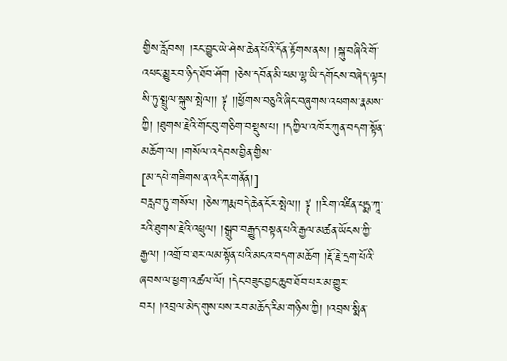གྱིས་རློབས། །རང་བྱུང་ཡེ་ཤེས་ཆེན་པོའི་དོན་རྟོགས་ནས། །སྐུ་བཞིའི་གོ་འཕང་མྱུར་བ་ཉིད་ཐོབ་ཤོག །ཅེས་དབོན་མི་ཕམ་ལྷ་ཡི་དགོངས་བཞེད་ལྟར། སི་ཏུ་སྤྲུལ་སྐུས་སྤེལ།། ༈ །།ཕྱོགས་བཅུའི་ཞིང་བཞུགས་འཕགས་རྣམས་ཀྱི། །ཐུགས་རྗེའི་གོང་བུ་གཅིག་བསྡུས་པ། །དཀྱིལ་འཁོར་ཀུན་བདག་སྟོན་མཆོག་ལ། །གསོལ་འདེབས་བྱིན་གྱིས་
[མ་དཔེ་གཟིགས་ན་འདིར་གནོན།]
བརླབ་ཏུ་གསོལ། །ཅེས་ཀརྨ་བདེ་ཆེན་ངོར་སྤེལ།། ༈ །།རིག་འཛིན་པདྨ་ཀཱ་རའི་ཐུགས་རྗེའི་འཕྲུལ། །སྒྲུབ་བརྒྱུད་བསྟན་པའི་རྒྱལ་མཚན་ཡོངས་ཀྱི་རྒྱལ། །འགྲོ་བ་ཐར་ལམ་སྟོན་པའི་མངའ་བདག་མཆོག །རྡོ་རྗེ་དྲག་པོའི་ཞབས་ལ་ཕྱག་འཚལ་ལོ། །དེང་བཟུང་བྱང་ཆུབ་ཐོབ་པར་མ་གྱུར་བར། །འབྲལ་མེད་གུས་པས་རབ་མཆོད་རིམ་གཉིས་ཀྱི། །འབྲས་སྨིན་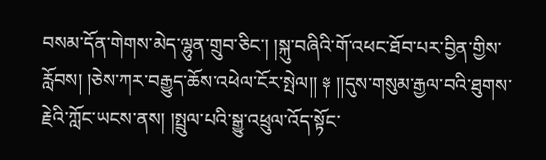བསམ་དོན་གེགས་མེད་ལྷུན་གྲུབ་ཅིང་། །སྐུ་བཞིའི་གོ་འཕང་ཐོབ་པར་བྱིན་གྱིས་རློབས། །ཅེས་ཀར་བརྒྱུད་ཆོས་འཕེལ་ངོར་སྤེལ།། ༈ །།དུས་གསུམ་རྒྱལ་བའི་ཐུགས་རྗེའི་ཀློང་ཡངས་ནས། །སྤྲུལ་པའི་སྒྱུ་འཕྲུལ་འོད་སྟོང་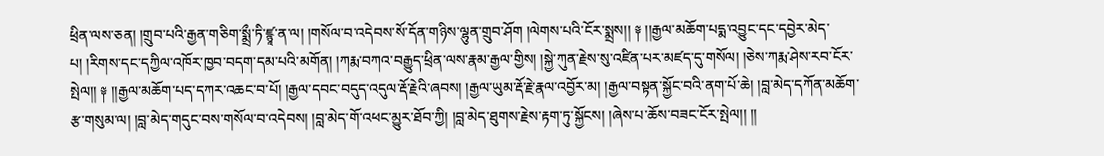ཕྲིན་ལས་ཅན། །གྲུབ་པའི་རྒྱན་གཅིག་སྨྲྀ་ཏི་ཛྙཱ་ན་ལ། །གསོལ་བ་འདེབས་སོ་དོན་གཉིས་ལྷུན་གྲུབ་ཤོག །ལེགས་པའི་ངོར་སྨྲས།། ༈ །།རྒྱལ་མཆོག་པདྨ་འབྱུང་དང་དབྱེར་མེད་པ། །རིགས་དང་དཀྱིལ་འཁོར་ཁྱབ་བདག་དམ་པའི་མགོན། །ཀརྨ་བཀའ་བརྒྱུད་ཕྲིན་ལས་རྣམ་རྒྱལ་གྱིས། །སྐྱེ་ཀུན་རྗེས་སུ་འཛིན་པར་མཛད་དུ་གསོལ། །ཅེས་ཀརྨ་ཤེས་རབ་ངོར་སྤེལ།། ༈ །།རྒྱལ་མཆོག་པད་དཀར་འཆང་བ་པོ། །རྒྱལ་དབང་བདུད་འདུལ་རྡོ་རྗེའི་ཞབས། །རྒྱལ་ཡུམ་རྡོ་རྗེ་རྣལ་འབྱོར་མ། །རྒྱལ་བསྟན་སྐྱོང་བའི་ནག་པོ་ཆེ། །བླ་མེད་དཀོན་མཆོག་རྩ་གསུམ་ལ། །བླ་མེད་གདུང་བས་གསོལ་བ་འདེབས། །བླ་མེད་གོ་འཕང་མྱུར་ཐོབ་ཀྱི། །བླ་མེད་ཐུགས་རྗེས་རྟག་ཏུ་སྐྱོངས། །ཞེས་པ་ཆོས་བཟང་ངོར་སྤེལ།། །།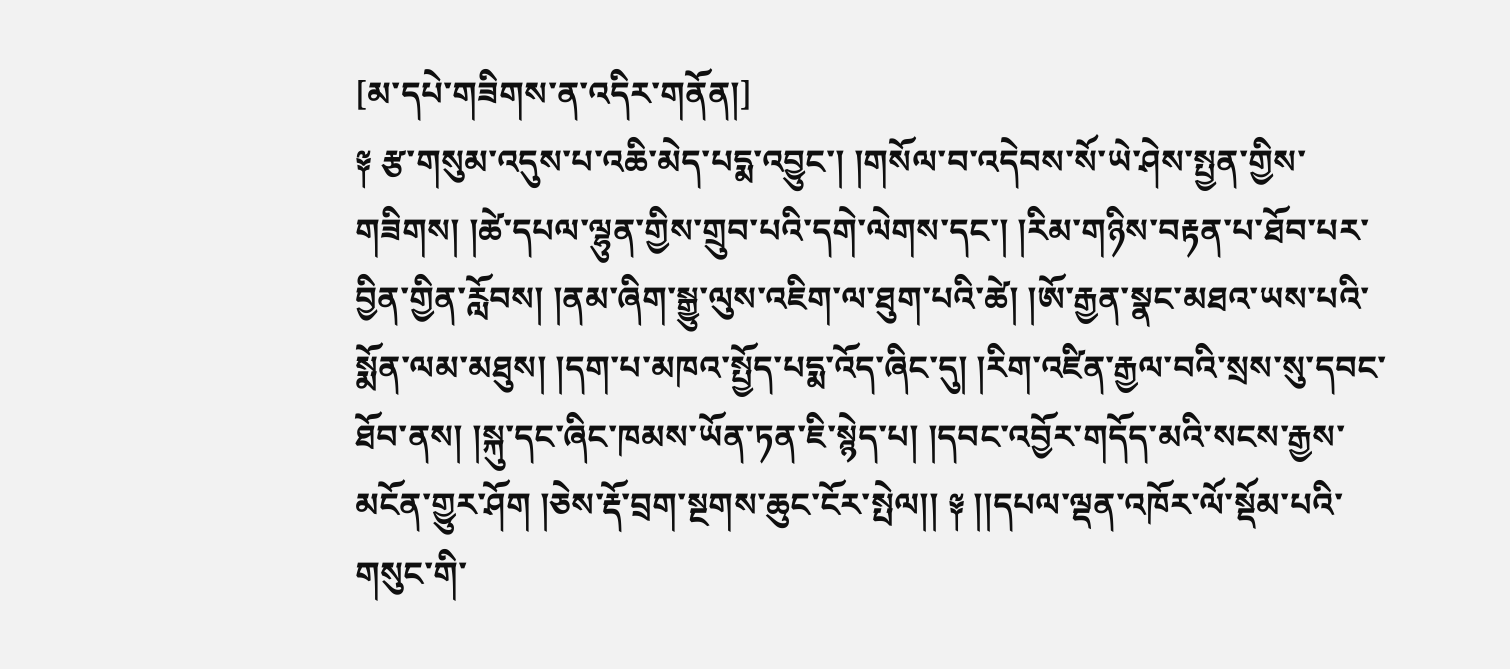[མ་དཔེ་གཟིགས་ན་འདིར་གནོན།]
༈ རྩ་གསུམ་འདུས་པ་འཆི་མེད་པདྨ་འབྱུང་། །གསོལ་བ་འདེབས་སོ་ཡེ་ཤེས་སྤྱན་གྱིས་གཟིགས། །ཚེ་དཔལ་ལྷུན་གྱིས་གྲུབ་པའི་དགེ་ལེགས་དང་། །རིམ་གཉིས་བརྟན་པ་ཐོབ་པར་བྱིན་གྱིན་རློབས། །ནམ་ཞིག་སྒྱུ་ལུས་འཇིག་ལ་ཐུག་པའི་ཚེ། །ཨོ་རྒྱན་སྣང་མཐའ་ཡས་པའི་སྨོན་ལམ་མཐུས། །དག་པ་མཁའ་སྤྱོད་པདྨ་འོད་ཞིང་དུ། །རིག་འཛིན་རྒྱལ་བའི་སྲས་སུ་དབང་ཐོབ་ནས། །སྐུ་དང་ཞིང་ཁམས་ཡོན་ཏན་ཇི་སྙེད་པ། །དབང་འབྱོར་གདོད་མའི་སངས་རྒྱས་མངོན་གྱུར་ཤོག །ཅེས་རྡོ་བྲག་སྔགས་ཆུང་ངོར་སྤེལ།། ༈ །།དཔལ་ལྡན་འཁོར་ལོ་སྡོམ་པའི་གསུང་གི་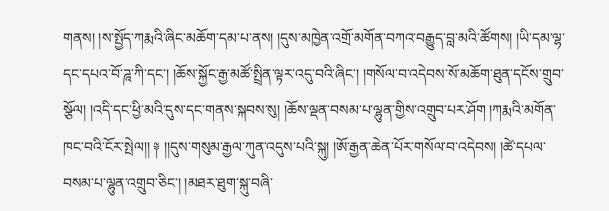གནས། །ས་སྤྱོད་ཀརྨའི་ཞིང་མཆོག་དམ་པ་ནས། །དུས་མཁྱེན་འགྲོ་མགོན་བཀའ་བརྒྱུད་བླ་མའི་ཚོགས། །ཡི་དམ་ལྷ་དང་དཔའ་བོ་ཌཱ་ཀི་དང་། །ཆོས་སྐྱོང་རྒྱ་མཚོ་སྤྲིན་ལྟར་འདུ་བའི་ཞིང་། །གསོལ་བ་འདེབས་སོ་མཆོག་ཐུན་དངོས་གྲུབ་སྩོལ། །འདི་དང་ཕྱི་མའི་དུས་དང་གནས་སྐབས་སུ། །ཆོས་ལྡན་བསམ་པ་ལྷུན་གྱིས་འགྲུབ་པར་ཤོག །ཀརྨའི་མགོན་ཁང་བའི་ངོར་སྤེལ།། ༈ །།དུས་གསུམ་རྒྱལ་ཀུན་འདུས་པའི་སྐུ། །ཨོ་རྒྱན་ཆེན་པོར་གསོལ་བ་འདེབས། །ཚེ་དཔལ་བསམ་པ་ལྷུན་འགྲུབ་ཅིང་། །མཐར་ཐུག་སྐུ་བཞི་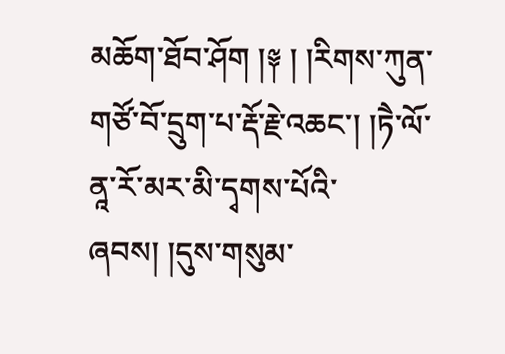མཆོག་ཐོབ་ཤོག །༈ ། །རིགས་ཀུན་གཙོ་བོ་དྲུག་པ་རྡོ་རྗེ་འཆང་། །ཏཻ་ལོ་ནཱ་རོ་མར་མི་དྭགས་པོའི་ཞབས། །དུས་གསུམ་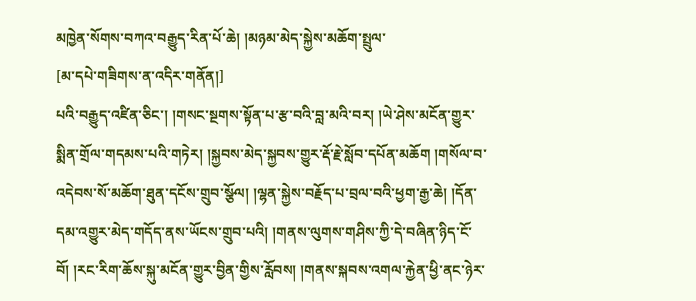མཁྱེན་སོགས་བཀའ་བརྒྱུད་རིན་པོ་ཆེ། །མཉམ་མེད་སྐྱེས་མཆོག་སྤྲུལ་
[མ་དཔེ་གཟིགས་ན་འདིར་གནོན།]
པའི་བརྒྱུད་འཛིན་ཅིང་། །གསང་སྔགས་སྟོན་པ་རྩ་བའི་བླ་མའི་བར། །ཡེ་ཤེས་མངོན་གྱུར་སྨིན་གྲོལ་གདམས་པའི་གཏེར། །སྐྱབས་མེད་སྐྱབས་གྱུར་རྡོ་རྗེ་སློབ་དཔོན་མཆོག །གསོལ་བ་འདེབས་སོ་མཆོག་ཐུན་དངོས་གྲུབ་སྩོལ། །ལྷན་སྐྱེས་བརྗོད་པ་བྲལ་བའི་ཕྱག་རྒྱ་ཆེ། །དོན་དམ་འགྱུར་མེད་གདོད་ནས་ཡོངས་གྲུབ་པའི། །གནས་ལུགས་གཤིས་ཀྱི་དེ་བཞིན་ཉིད་ངོ་བོ། །རང་རིག་ཆོས་སྐུ་མངོན་གྱུར་བྱིན་གྱིས་རློབས། །གནས་སྐབས་འགལ་རྐྱེན་ཕྱི་ནང་ཉེར་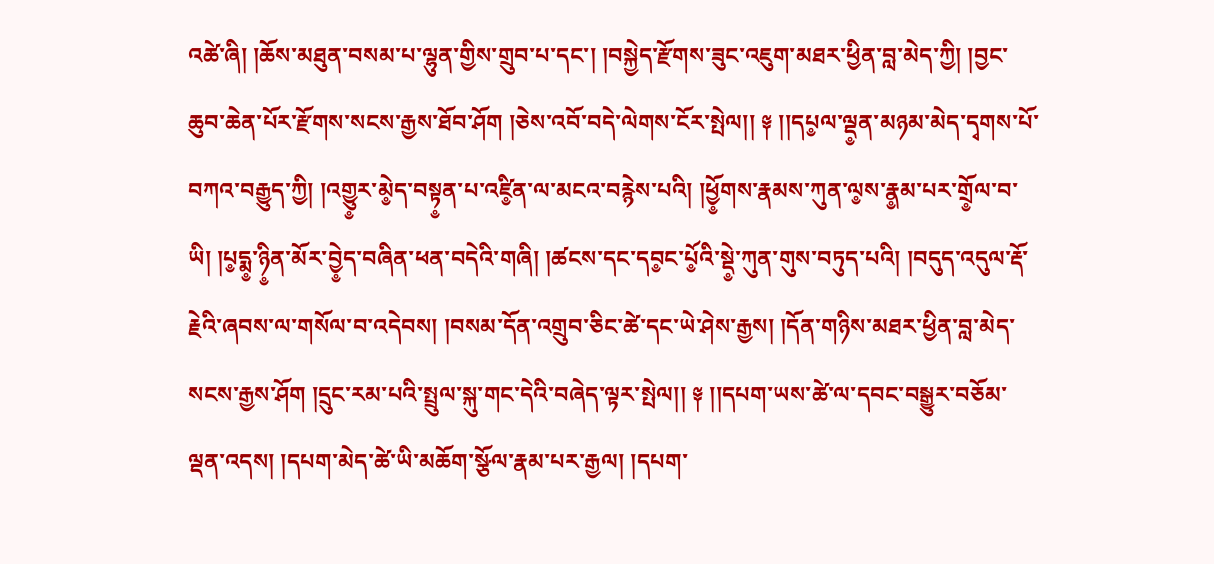འཚེ་ཞི། །ཆོས་མཐུན་བསམ་པ་ལྷུན་གྱིས་གྲུབ་པ་དང་། །བསྐྱེད་རྫོགས་ཟུང་འཇུག་མཐར་ཕྱིན་བླ་མེད་ཀྱི། །བྱང་ཆུབ་ཆེན་པོར་རྫོགས་སངས་རྒྱས་ཐོབ་ཤོག །ཅེས་འབོ་བདེ་ལེགས་ངོར་སྤེལ།། ༈ །།དཔ༵ལ་ལྡ༵ན་མཉམ་མེད་དྭགས་པོ་བཀའ་བརྒྱུད་ཀྱི། །འགྱུ༵ར་མེ༵ད་བསྟ༵ན་པ་འཛི༵ན་ལ་མངའ་བརྙེས་པའི། །ཕྱོ༵གས་རྣམས་ཀུན་ལ༵ས་རྣ༵མ་པར་གྲོ༵ལ་བ་ཡི། །པ༵དྨ༵་ཉི༵ན་མོར་བྱེ༵ད་བཞིན་ཕན་བདེའི་གཞི། །ཚངས་དང་དབ༵ང་པོ༵འི་སྡེ༵་ཀུན་གུས་བཏུད་པའི། །བདུད་འདུལ་རྡོ་རྗེའི་ཞབས་ལ་གསོལ་བ་འདེབས། །བསམ་དོན་འགྲུབ་ཅིང་ཚེ་དང་ཡེ་ཤེས་རྒྱས། །དོན་གཉིས་མཐར་ཕྱིན་བླ་མེད་སངས་རྒྱས་ཤོག །དྲུང་རམ་པའི་སྤྲུལ་སྐུ་གང་དེའི་བཞེད་ལྟར་སྤེལ།། ༈ །།དཔག་ཡས་ཚེ་ལ་དབང་བསྒྱུར་བཅོམ་ལྡན་འདས། །དཔག་མེད་ཚེ་ཡི་མཆོག་སྩོལ་རྣམ་པར་རྒྱལ། །དཔག་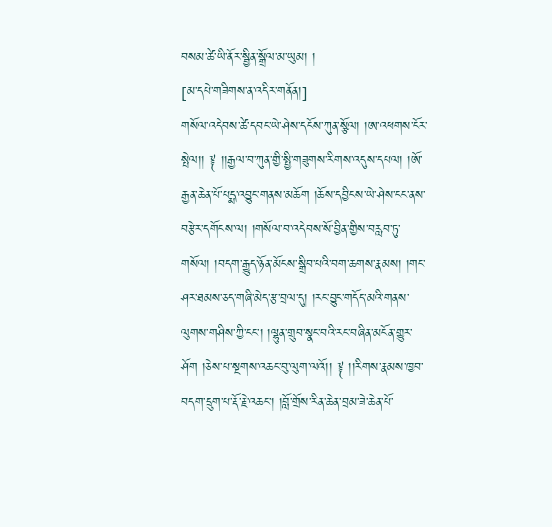བསམ་ཚེ་ཡི་ནོར་སྦྱིན་སྒྲོལ་མ་ཡུམ། །
[མ་དཔེ་གཟིགས་ན་འདིར་གནོན།]
གསོལ་འདེབས་ཚེ་དབང་ཡེ་ཤེས་དངོས་ཀུན་སྩོལ། །ཨ་འཕགས་ངོར་སྤེལ།། ༈ །།རྒྱལ་བ་ཀུན་གྱི་སྤྱི་གཟུགས་རིགས་འདུས་དཔལ། །ཨོ་རྒྱན་ཆེན་པོ་པདྨ་འབྱུང་གནས་མཆོག །ཆོས་དབྱིངས་ཡེ་ཤེས་ངང་ནས་བརྩེར་དགོངས་ལ། །གསོལ་བ་འདེབས་སོ་བྱིན་གྱིས་བརླབ་ཏུ་གསོལ། །བདག་རྒྱུད་ཉོན་མོངས་སྒྲིབ་པའི་བག་ཆགས་རྣམས། །གང་ཤར་ཐམས་ཅད་གཞི་མེད་རྩ་བྲལ་དུ། །རང་བྱུང་གདོད་མའི་གནས་ལུགས་གཤིས་ཀྱི་ངང་། །ལྷུན་གྲུབ་སྣང་བའི་རང་བཞིན་མངོན་གྱུར་ཤོག །ཅེས་པ་སྔགས་འཆང་བུ་ལུག་ལའོ།། ༈ །།རིགས་རྣམས་ཁྱབ་བདག་དྲུག་པ་རྡོ་རྗེ་འཆང་། །བློ་གྲོས་རིན་ཆེན་བྲམ་ཟེ་ཆེན་པོ་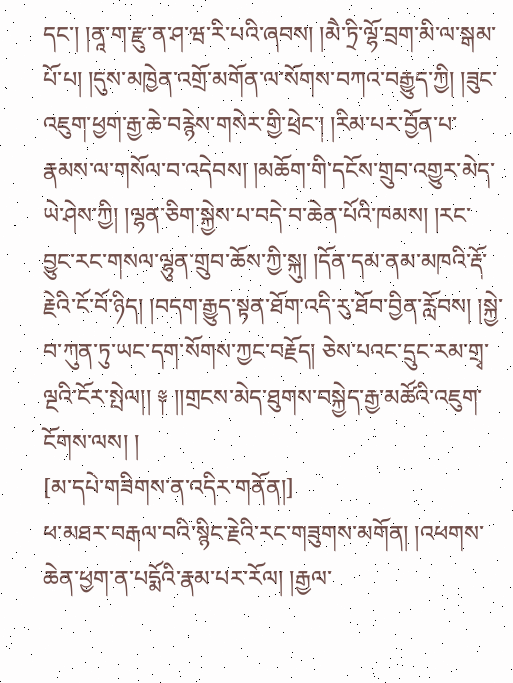དང་། །ནཱ་ག་རྫུ་ན་ཤ་ཝ་རི་པའི་ཞབས། །མཻ་ཏྲི་ལྷོ་བྲག་མི་ལ་སྒམ་པོ་པ། །དུས་མཁྱེན་འགྲོ་མགོན་ལ་སོགས་བཀའ་བརྒྱུད་ཀྱི། །ཟུང་འཇུག་ཕྱག་རྒྱ་ཆེ་བརྙེས་གསེར་གྱི་ཕྲེང་། །རིམ་པར་བྱོན་པ་རྣམས་ལ་གསོལ་བ་འདེབས། །མཆོག་གི་དངོས་གྲུབ་འགྱུར་མེད་ཡེ་ཤེས་ཀྱི། །ལྷན་ཅིག་སྐྱེས་པ་བདེ་བ་ཆེན་པོའི་ཁམས། །རང་བྱུང་རང་གསལ་ལྷུན་གྲུབ་ཆོས་ཀྱི་སྐུ། །དོན་དམ་ནམ་མཁའི་རྡོ་རྗེའི་ངོ་བོ་ཉིད། །བདག་རྒྱུད་སྟན་ཐོག་འདི་རུ་ཐོབ་བྱིན་རློབས། །སྐྱེ་བ་ཀུན་ཏུ་ཡང་དག་སོགས་ཀྱང་བརྗོད། ཅེས་པའང་དྲུང་རམ་གྲྭ་ལྔའི་ངོར་སྤེལ།། ༈ །།གྲངས་མེད་ཐུགས་བསྐྱེད་རྒྱ་མཚོའི་འཇུག་ངོགས་ལས། །
[མ་དཔེ་གཟིགས་ན་འདིར་གནོན།]
ཕ་མཐར་བརྒལ་བའི་སྙིང་རྗེའི་རང་གཟུགས་མགོན། །འཕགས་ཆེན་ཕྱག་ན་པདྨོའི་རྣམ་པར་རོལ། །རྒྱལ་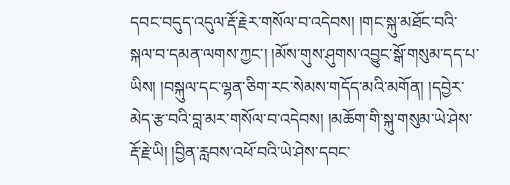དབང་བདུད་འདུལ་རྡོ་རྗེར་གསོལ་བ་འདེབས། །གང་སྐུ་མཐོང་བའི་སྐལ་བ་དམན་ལགས་ཀྱང་། །མོས་གུས་ཤུགས་འབྱུང་སྒོ་གསུམ་དད་པ་ཡིས། །བསྐུལ་དང་ལྷན་ཅིག་རང་སེམས་གདོད་མའི་མགོན། །དབྱེར་མེད་རྩ་བའི་བླ་མར་གསོལ་བ་འདེབས། །མཆོག་གི་སྐུ་གསུམ་ཡེ་ཤེས་རྡོ་རྗེ་ཡི། །བྱིན་རླབས་འཕོ་བའི་ཡེ་ཤེས་དབང་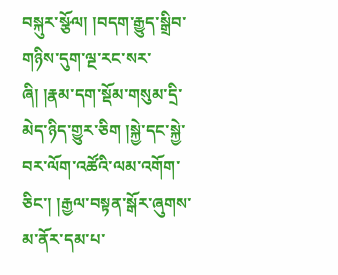བསྐུར་སྩོལ། །བདག་རྒྱུད་སྒྲིབ་གཉིས་དུག་ལྔ་རང་སར་ཞི། །རྣམ་དག་སྡོམ་གསུམ་དྲི་མེད་ཉིད་གྱུར་ཅིག །སྐྱེ་དང་སྐྱེ་བར་ལོག་འཚོའི་ལམ་འགོག་ཅིང་། །རྒྱལ་བསྟན་སྒོར་ཞུགས་མ་ནོར་དམ་པ་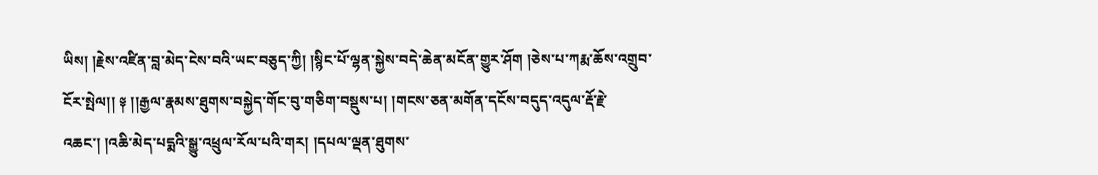ཡིས། །རྗེས་འཛིན་བླ་མེད་ངེས་བའི་ཡང་བཅུད་ཀྱི། །སྙིང་པོ་ལྷན་སྐྱེས་བདེ་ཆེན་མངོན་གྱུར་ཤོག །ཅེས་པ་ཀརྨ་ཆོས་འགྲུབ་ངོར་སྤེལ།། ༈ །།རྒྱལ་རྣམས་ཐུགས་བསྐྱེད་གོང་བུ་གཅིག་བསྡུས་པ། །གངས་ཅན་མགོན་དངོས་བདུད་འདུལ་རྡོ་རྗེ་འཆང་། །འཆི་མེད་པདྨའི་སྒྱུ་འཕྲུལ་རོལ་པའི་གར། །དཔལ་ལྡན་ཐུགས་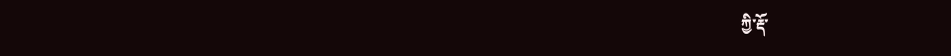ཀྱི་རྡོ་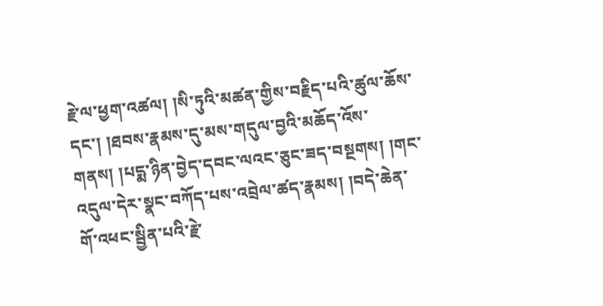རྗེ་ལ་ཕྱག་འཚལ། །སི་ཏུའི་མཚན་གྱིས་བརྗིད་པའི་ཚུལ་ཆོས་དང་། །ཐབས་རྣམས་དུ་མས་གདུལ་བྱའི་མཆོད་འོས་གནས། །པདྨ་ཉིན་བྱེད་དབང་ལའང་ཅུང་ཟད་བསྔགས། །གང་འདུལ་དེར་སྣང་བཀོད་པས་འབྲེལ་ཚད་རྣམས། །བདེ་ཆེན་གོ་འཕང་སྦྱིན་པའི་རྗེ་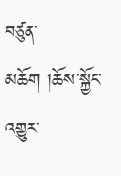བཙུན་མཆོག །ཆོས་སྐྱོང་འགྱུར་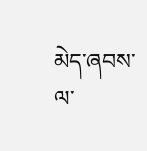མེད་ཞབས་ལ་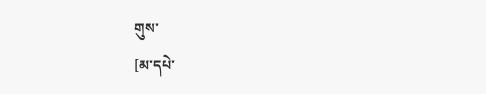གུས་
[མ་དཔེ་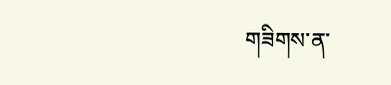གཟིགས་ན་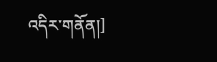འདིར་གནོན།]